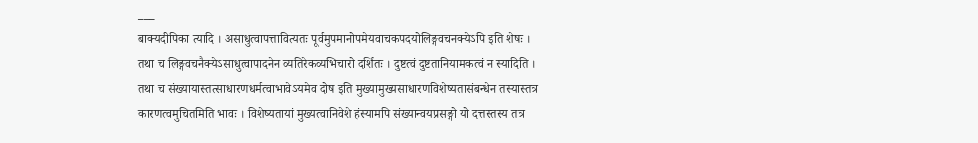___
बाक्यदीपिका त्यादि । असाधुत्वापत्तावित्यतः पूर्वमुपमानोपमेयवाचकपदयोलिङ्गवचनक्येऽपि इति शेषः । तथा च लिङ्गवचनैक्येऽसाधुत्वापादनेन व्यतिरेकव्यभिचारो दर्शितः । दुष्टत्वं दुष्टतानियामकत्वं न स्यादिति । तथा च संख्यायास्तत्साधारणधर्मत्वाभावेऽयमेव दोष इति मुख्यामुख्यसाधारणविशेष्यतासंबन्धेन तस्यास्तत्र कारणत्वमुचितमिति भावः । विशेष्यतायां मुख्यत्वानिवेशे हंस्यामपि संख्यान्वयप्रसङ्गो यो दत्तस्तस्य तत्र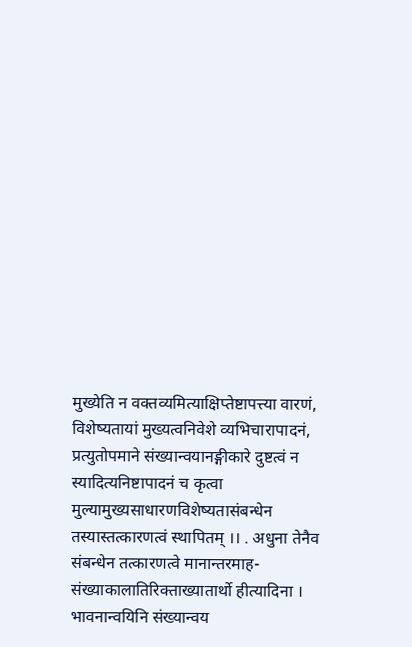मुख्येति न वक्तव्यमित्याक्षिप्तेष्टापत्त्या वारणं, विशेष्यतायां मुख्यत्वनिवेशे व्यभिचारापादनं, प्रत्युतोपमाने संख्यान्वयानङ्गीकारे दुष्टत्वं न स्यादित्यनिष्टापादनं च कृत्वा मुल्यामुख्यसाधारणविशेष्यतासंबन्धेन तस्यास्तत्कारणत्वं स्थापितम् ।। . अधुना तेनैव संबन्धेन तत्कारणत्वे मानान्तरमाह-संख्याकालातिरिक्ताख्यातार्थो हीत्यादिना । भावनान्वयिनि संख्यान्वय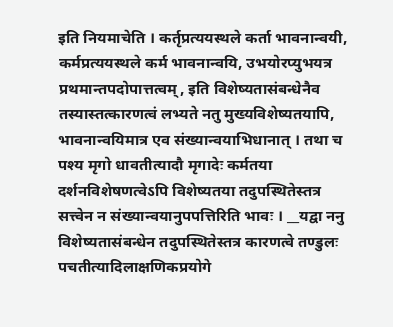इति नियमाचेति । कर्तृप्रत्ययस्थले कर्ता भावनान्वयी, कर्मप्रत्ययस्थले कर्म भावनान्वयि, उभयोरप्युभयत्र प्रथमान्तपदोपात्तत्वम्, इति विशेष्यतासंबन्धेनैव तस्यास्तत्कारणत्वं लभ्यते नतु मुख्यविशेष्यतयापि, भावनान्वयिमात्र एव संख्यान्वयाभिधानात् । तथा च पश्य मृगो धावतीत्यादौ मृगादेः कर्मतया दर्शनविशेषणत्वेऽपि विशेष्यतया तदुपस्थितेस्तत्र सत्त्वेन न संख्यान्वयानुपपत्तिरिति भावः । __यद्वा ननु विशेष्यतासंबन्धेन तदुपस्थितेस्तत्र कारणत्वे तण्डुलः पचतीत्यादिलाक्षणिकप्रयोगे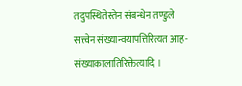तदुपस्थितेस्तेन संबन्धेन तण्डुले सत्त्वेन संख्यान्वयापत्तिरित्यत आह-संख्याकालातिरिक्तेत्यादि ।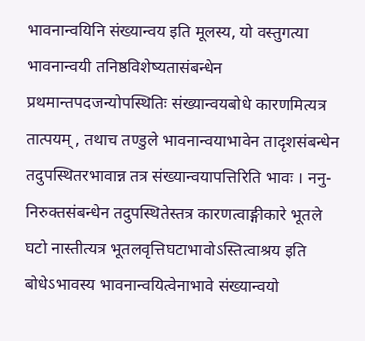भावनान्वयिनि संख्यान्वय इति मूलस्य, यो वस्तुगत्या भावनान्वयी तनिष्ठविशेष्यतासंबन्धेन प्रथमान्तपदजन्योपस्थितिः संख्यान्वयबोधे कारणमित्यत्र तात्पयम् , तथाच तण्डुले भावनान्वयाभावेन तादृशसंबन्धेन तदुपस्थितरभावान्न तत्र संख्यान्वयापत्तिरिति भावः । ननु-निरुक्तसंबन्धेन तदुपस्थितेस्तत्र कारणत्वाङ्गीकारे भूतले घटो नास्तीत्यत्र भूतलवृत्तिघटाभावोऽस्तित्वाश्रय इति बोधेऽभावस्य भावनान्वयित्वेनाभावे संख्यान्वयो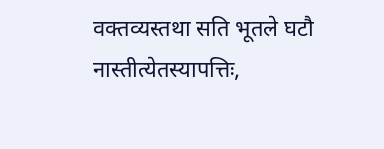वक्तव्यस्तथा सति भूतले घटौ नास्तीत्येतस्यापत्तिः,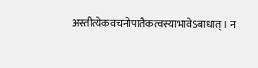अस्तीत्येकवचनोपातैकत्वस्याभावेऽबाधात्। न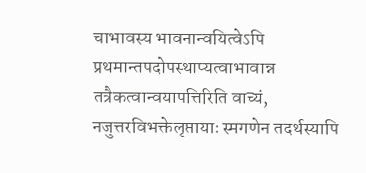चाभावस्य भावनान्वयित्वेऽपि प्रथमान्तपदोपस्थाप्यत्वाभावान्न तत्रैकत्वान्वयापत्तिरिति वाच्यं, नजुत्तरविभक्तेलृप्तायाः स्मगणेन तदर्थस्यापि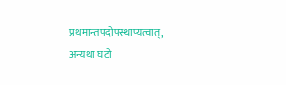प्रथमान्तपदोपस्थाप्यत्वात्, अन्यथा घटो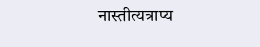नास्तीत्यत्राप्य